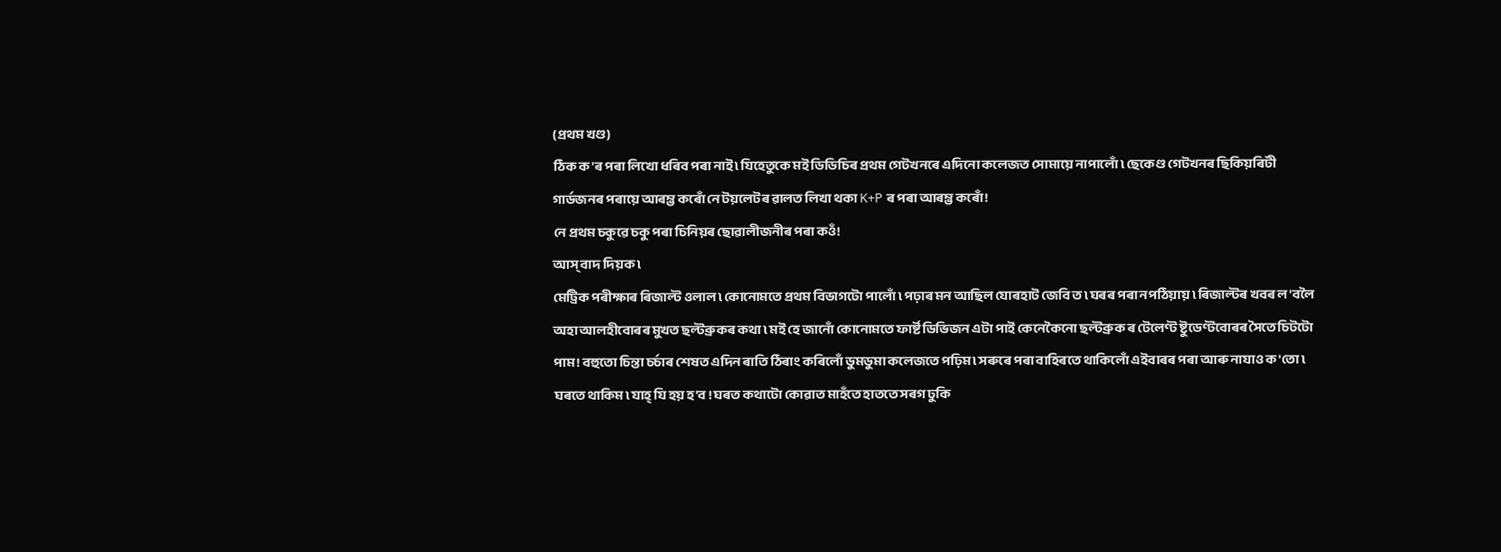(প্ৰথম খণ্ড)
ঠিক ক'ৰ পৰা লিখো ধৰিব পৰা নাই ৷ যিহেতুকে মই ডিডিচিৰ প্ৰথম গেটখনৰে এদিনো কলেজত সোমায়ে নাপালোঁ ৷ ছেকেণ্ড গেটখনৰ ছিকিয়ৰিটী গাৰ্ডজনৰ পৰায়ে আৰম্ভ কৰোঁ নে টয়লেটৰ ৱালত লিখা থকা K+P ৰ পৰা আৰম্ভ কৰোঁ!
নে প্ৰথম চকুৱে চকু পৰা চিনিয়ৰ ছোৱালীজনীৰ পৰা কওঁ!
আস্ বাদ দিয়ক ৷
মেট্ৰিক পৰীক্ষাৰ ৰিজাল্ট ওলাল ৷ কোনোমতে প্ৰথম বিভাগটো পালোঁ ৷ পঢ়াৰ মন আছিল যোৰহাট জেবি ত ৷ ঘৰৰ পৰা নপঠিয়ায় ৷ ৰিজাল্টৰ খবৰ ল'বলৈ অহা আলহীবোৰৰ মুখত ছল্টব্ৰুকৰ কথা ৷ মই হে জানোঁ কোনোমতে ফাৰ্ষ্ট ডিভিজন এটা পাই কেনেকৈনো ছল্টব্ৰুক ৰ টেলেণ্ট ষ্টুডেণ্টবোৰৰ সৈতে চিটটো পাম! বহুতো চিন্তা চৰ্চাৰ শেষত এদিন ৰাতি ঠিৰাং কৰিলোঁ ডুমডুমা কলেজতে পঢ়িম ৷ সৰুৰে পৰা বাহিৰতে থাকিলোঁ এইবাৰৰ পৰা আৰু নাযাও ক'তো ৷ ঘৰতে থাকিম ৷ যাহ্ যি হয় হ'ব ! ঘৰত কথাটো কোৱাত মাহঁতে হাততে সৰগ ঢুকি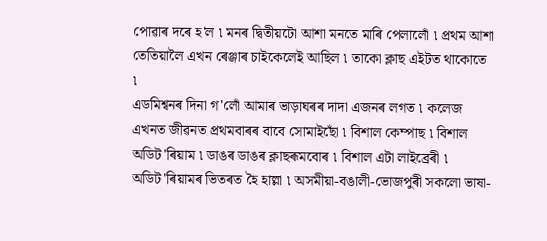পোৱাৰ দৰে হ'ল ৷ মনৰ দ্বিতীয়টো আশা মনতে মাৰি পেলালোঁ ৷ প্ৰথম আশা তেতিয়ালৈ এখন ৰেঞ্জাৰ চাইকেলেই আছিল ৷ তাকো ক্লাছ এইটত থাকোতে ৷
এডমিশ্বনৰ দিনা গ'লোঁ আমাৰ ভাড়াঘৰৰ দাদা এজনৰ লগত ৷ কলেজ এখনত জীৱনত প্ৰথমবাৰৰ বাবে সোমাইছোঁ ৷ বিশাল কেম্পাছ ৷ বিশাল অডিট'ৰিয়াম ৷ ডাঙৰ ডাঙৰ ক্লাছৰূমবোৰ ৷ বিশাল এটা লাইব্ৰেৰী ৷ অডিট'ৰিয়ামৰ ভিতৰত হৈ হাল্লা ৷ অসমীয়া-বঙালী-ভোজপুৰী সকলো ভাষা-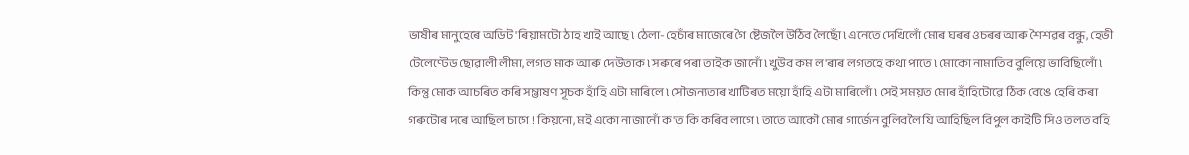ভাষীৰ মানুহেৰে অডিট'ৰিয়ামটো ঠাহ খাই আছে ৷ ঠেলা-হেচাঁৰ মাজেৰে গৈ ষ্টেজলৈ উঠিব লৈছোঁ ৷ এনেতে দেখিলোঁ মোৰ ঘৰৰ ওচৰৰ আৰু শৈশৱৰ বন্ধু, হেভী টেলেণ্টেড ছোৱালী লীমা, লগত মাক আৰু দেউতাক ৷ সৰুৰে পৰা তাইক জানোঁ ৷ খুউব কম ল'ৰাৰ লগতহে কথা পাতে ৷ মোকো নামাতিব বুলিয়ে ভাবিছিলোঁ ৷ কিন্তু মোক আচৰিত কৰি সম্ভাষণ সূচক হাঁহি এটা মাৰিলে ৷ সৌজন্যতাৰ খাটিৰত ময়ো হাঁহি এটা মাৰিলোঁ ৷ সেই সময়ত মোৰ হাঁহিটোৱে ঠিক বেঙে হেৰি কৰা গৰুটোৰ দৰে আছিল চাগে ! কিয়নো, মই একো নাজানোঁ ক'ত কি কৰিব লাগে ৷ তাতে আকৌ মোৰ গাৰ্জেন বুলিবলৈ যি আহিছিল বিপুল কাইটি সিও তলত বহি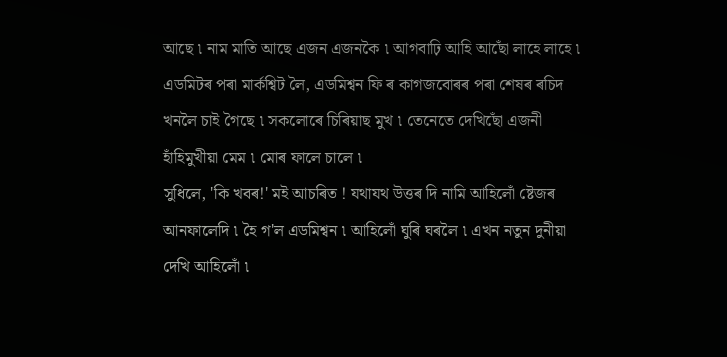আছে ৷ নাম মাতি আছে এজন এজনকৈ ৷ আগবাঢ়ি আহি আছোঁ লাহে লাহে ৷ এডমিটৰ পৰা মাৰ্কশ্বিট লৈ, এডমিশ্বন ফি ৰ কাগজবোৰৰ পৰা শেষৰ ৰচিদ খনলৈ চাই গৈছে ৷ সকলোৰে চিৰিয়াছ মুখ ৷ তেনেতে দেখিছোঁ এজনী হাঁহিমুখীয়া মেম ৷ মোৰ ফালে চালে ৷
সুধিলে, 'কি খবৰ!' মই আচৰিত ! যথাযথ উত্তৰ দি নামি আহিলোঁ ষ্টেজৰ আনফালেদি ৷ হৈ গ'ল এডমিশ্বন ৷ আহিলোঁ ঘুৰি ঘৰলৈ ৷ এখন নতুন দুনীয়া দেখি আহিলোঁ ৷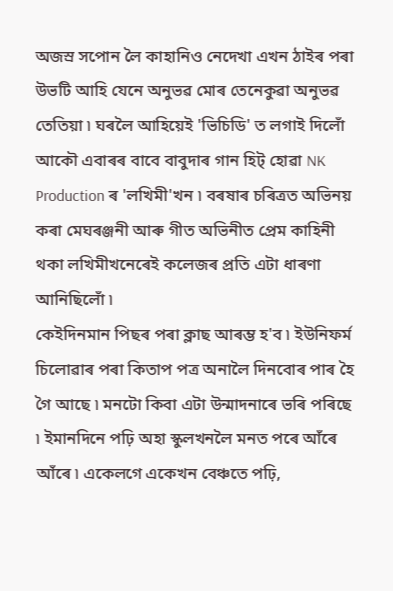অজস্ৰ সপোন লৈ কাহানিও নেদেখা এখন ঠাইৰ পৰা উভটি আহি যেনে অনুভৱ মোৰ তেনেকুৱা অনুভৱ তেতিয়া ৷ ঘৰলৈ আহিয়েই 'ভিচিডি' ত লগাই দিলোঁ আকৌ এবাৰৰ বাবে বাবুদাৰ গান হিট্ হোৱা NK Production ৰ 'লখিমী'খন ৷ বৰষাৰ চৰিত্ৰত অভিনয় কৰা মেঘৰঞ্জনী আৰু গীত অভিনীত প্ৰেম কাহিনী থকা লখিমীখনেৰেই কলেজৰ প্ৰতি এটা ধাৰণা আনিছিলোঁ ৷
কেইদিনমান পিছৰ পৰা ক্লাছ আৰম্ভ হ'ব ৷ ইউনিফৰ্ম চিলোৱাৰ পৰা কিতাপ পত্ৰ অনালৈ দিনবোৰ পাৰ হৈ গৈ আছে ৷ মনটো কিবা এটা উন্মাদনাৰে ভৰি পৰিছে ৷ ইমানদিনে পঢ়ি অহা স্কুলখনলৈ মনত পৰে আঁৰে আঁৰে ৷ একেলগে একেখন বেঞ্চতে পঢ়ি,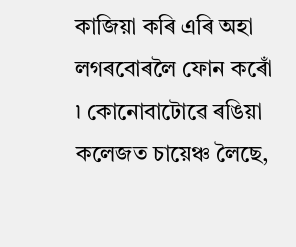কাজিয়া কৰি এৰি অহা লগৰবোৰলৈ ফোন কৰোঁ ৷ কোনোবাটোৱে ৰঙিয়া কলেজত চায়েঞ্চ লৈছে,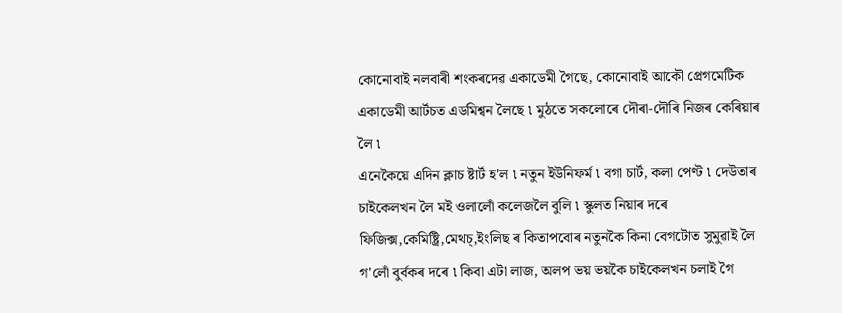কোনোবাই নলবাৰী শংকৰদেৱ একাডেমী গৈছে, কোনোবাই আকৌ প্ৰেগমেটিক একাডেমী আৰ্টচত এডমিশ্বন লৈছে ৷ মুঠতে সকলোৰে দৌৰা-দৌৰি নিজৰ কেৰিয়াৰ লৈ ৷
এনেকৈয়ে এদিন ক্লাচ ষ্টাৰ্ট হ'ল ৷ নতুন ইউনিফৰ্ম ৷ বগা চাৰ্ট, কলা পেণ্ট ৷ দেউতাৰ চাইকেলখন লৈ মই ওলালোঁ কলেজলৈ বুলি ৷ স্কুলত নিয়াৰ দৰে ফিজিক্স,কেমিষ্ট্ৰি,মেথচ্,ইংলিছ ৰ কিতাপবোৰ নতুনকৈ কিনা বেগটোত সুমুৱাই লৈ গ'লোঁ বুৰ্বকৰ দৰে ৷ কিবা এটা লাজ, অলপ ভয় ভয়কৈ চাইকেলখন চলাই গৈ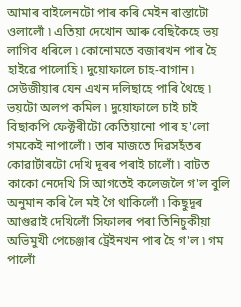আমাৰ বাইলেনটো পাৰ কৰি মেইন ৰাস্তাটো ওলালোঁ ৷ এতিয়া দেখোন আৰু বেছিকৈহে ভয় লাগিব ধৰিলে ৷ কোনোমতে বজাৰখন পাৰ হৈ হাইৱে পালোহি ৷ দুয়োফালে চাহ-বাগান ৷ সেউজীয়াৰ যেন এখন দলিছাহে পাৰি থৈছে ৷ ভয়টো অলপ কমিল ৷ দুয়োফালে চাই চাই বিছাকপি ফেক্টৰীটো কেতিয়ানো পাৰ হ'লো গমকেই নাপালোঁ ৷ তাৰ মাজতে দিৱসহঁতৰ কোৱাৰ্টাৰটো দেখি দূৰৰ পৰাই চালোঁ ৷ বাটত কাকো নেদেখি সি আগতেই কলেজলৈ গ'ল বুলি অনুমান কৰি লৈ মই গৈ থাকিলোঁ ৷ কিছুদূৰ আগুৱাই দেখিলোঁ সিফালৰ পৰা তিনিচুকীয়া অভিমুখী পেচেঞ্জাৰ ট্ৰেইনখন পাৰ হৈ গ'ল ৷ গম পালোঁ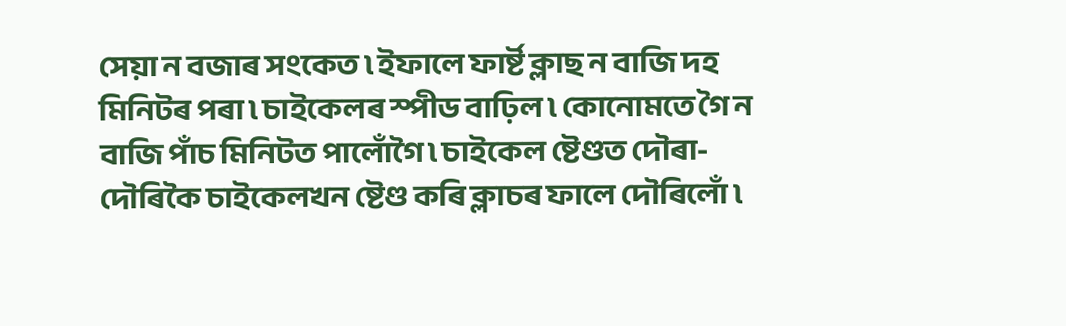সেয়া ন বজাৰ সংকেত ৷ ইফালে ফাৰ্ষ্ট ক্লাছ ন বাজি দহ মিনিটৰ পৰা ৷ চাইকেলৰ স্পীড বাঢ়িল ৷ কোনোমতে গৈ ন বাজি পাঁচ মিনিটত পালোঁগৈ ৷ চাইকেল ষ্টেণ্ডত দৌৰা-দৌৰিকৈ চাইকেলখন ষ্টেণ্ড কৰি ক্লাচৰ ফালে দৌৰিলোঁ ৷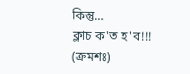কিন্তু…
ক্লাচ ক'ত হ'ব!!!
(ক্ৰমশঃ)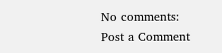No comments:
Post a Comment